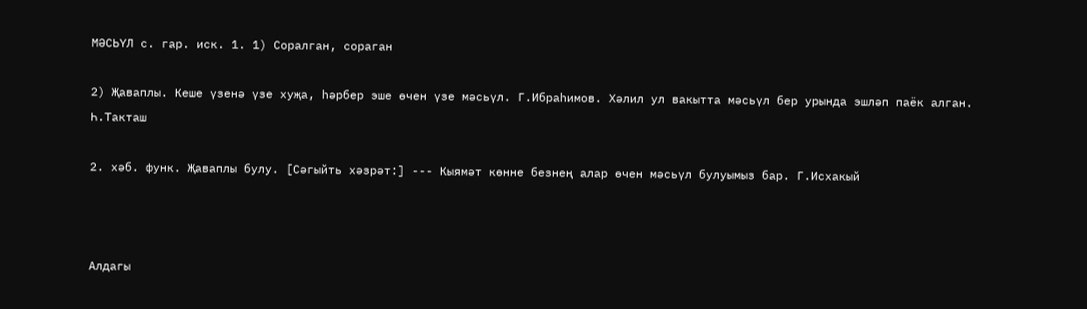МӘСЬҮЛ с. гар. иск. 1. 1) Соралган, сораган

2) Җаваплы. Кеше үзенә үзе хуҗа, һәрбер эше өчен үзе мәсьүл. Г.Ибраһимов. Хәлил ул вакытта мәсьүл бер урында эшләп паёк алган. Һ.Такташ

2. хәб. функ. Җаваплы булу. [Сәгыйть хәзрәт:] --- Кыямәт көнне безнең алар өчен мәсьүл булуымыз бар. Г.Исхакый



Алдагы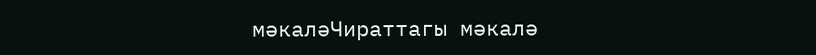мәкаләЧираттагы мәкалә